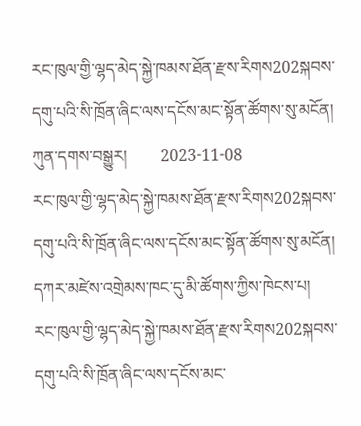རང་ཁུལ་གྱི་ལྷད་མེད་སྐྱེ་ཁམས་ཐོན་རྫས་རིགས202སྐབས་དགུ་པའི་སི་ཁྲོན་ཞིང་ལས་དངོས་མང་སྟོན་ཚོགས་སུ་མངོན།
ཀུན་དགས་བསྒྱུར།        2023-11-08
རང་ཁུལ་གྱི་ལྷད་མེད་སྐྱེ་ཁམས་ཐོན་རྫས་རིགས202སྐབས་དགུ་པའི་སི་ཁྲོན་ཞིང་ལས་དངོས་མང་སྟོན་ཚོགས་སུ་མངོན།
དཀར་མཛེས་འགྲེམས་ཁང་དུ་མི་ཚོགས་ཀྱིས་ཁེངས་པ།
རང་ཁུལ་གྱི་ལྷད་མེད་སྐྱེ་ཁམས་ཐོན་རྫས་རིགས202སྐབས་དགུ་པའི་སི་ཁྲོན་ཞིང་ལས་དངོས་མང་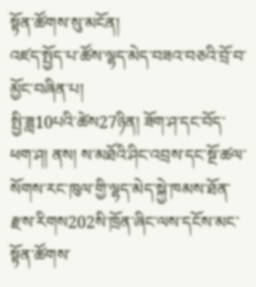སྟོན་ཚོགས་སུ་མངོན།
འཛད་སྤྱོད་པ་ཚོས་ལྷད་མེད་བཟའ་བཅའི་བྲོ་བ་མྱོང་བཞིན་པ།
སྤྱི་ཟླ10པའི་ཚེས27ཉིན། ཟོག་ཤ་དང་བོད་ཕག་ཤ། ནས། ས་མཐོའི་ཤིང་འབྲས་དང་སྔོ་ཚལ་སོགས་རང་ཁུལ་གྱི་ལྷད་མེད་སྐྱེ་ཁམས་ཐོན་རྫས་རིགས202སི་ཁྲོན་ཞིང་ལས་དངོས་མང་སྟོན་ཚོགས་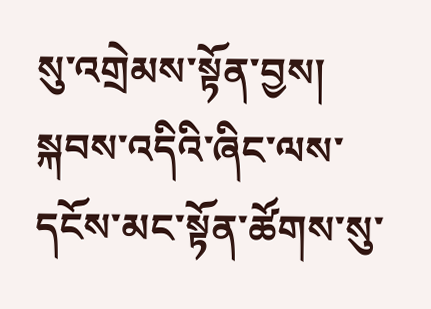སུ་འགྲེམས་སྟོན་བྱས། སྐབས་འདིའི་ཞིང་ལས་དངོས་མང་སྟོན་ཚོགས་སུ་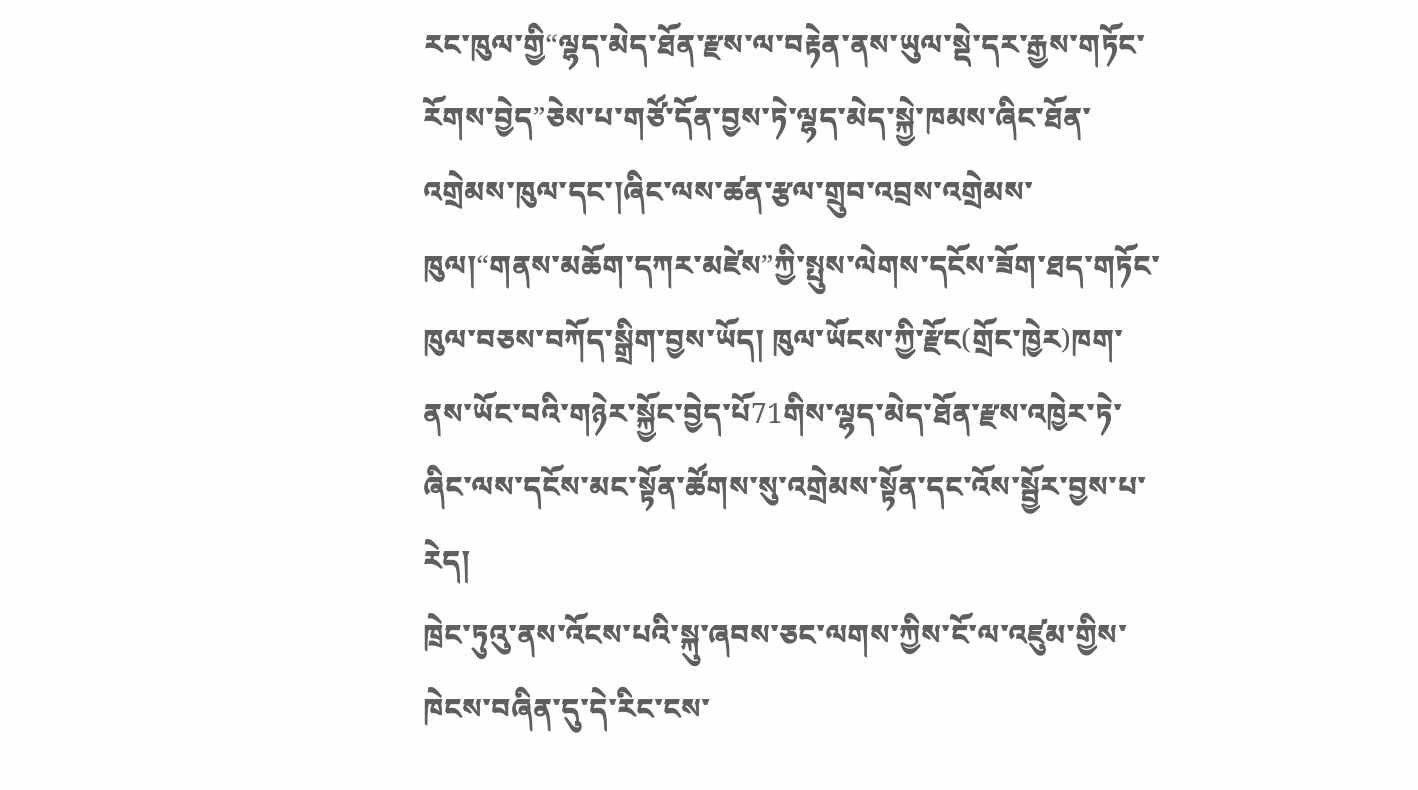རང་ཁུལ་གྱི“ལྷད་མེད་ཐོན་རྫས་ལ་བརྟེན་ནས་ཡུལ་སྡེ་དར་རྒྱས་གཏོང་རོགས་བྱེད”ཅེས་པ་གཙོ་དོན་བྱས་ཏེ་ལྷད་མེད་སྐྱེ་ཁམས་ཞིང་ཐོན་འགྲེམས་ཁུལ་དང་།ཞིང་ལས་ཚན་རྩལ་གྲུབ་འབྲས་འགྲེམས་ཁུལ།“གནས་མཆོག་དཀར་མཛེས”ཀྱི་སྤུས་ལེགས་དངོས་ཟོག་ཐད་གཏོང་ཁུལ་བཅས་བཀོད་སྒྲིག་བྱས་ཡོད། ཁུལ་ཡོངས་ཀྱི་རྫོང(གྲོང་ཁྱེར)ཁག་ནས་ཡོང་བའི་གཉེར་སྐྱོང་བྱེད་པོ71གིས་ལྷད་མེད་ཐོན་རྫས་འཁྱེར་ཏེ་ཞིང་ལས་དངོས་མང་སྟོན་ཚོགས་སུ་འགྲེམས་སྟོན་དང་འོས་སྦྱོར་བྱས་པ་རེད།
ཁྲེང་ཏུའུ་ནས་འོངས་པའི་སྐུ་ཞབས་ཅང་ལགས་ཀྱིས་ངོ་ལ་འཛུམ་གྱིས་ཁེངས་བཞིན་དུ་དེ་རིང་ངས་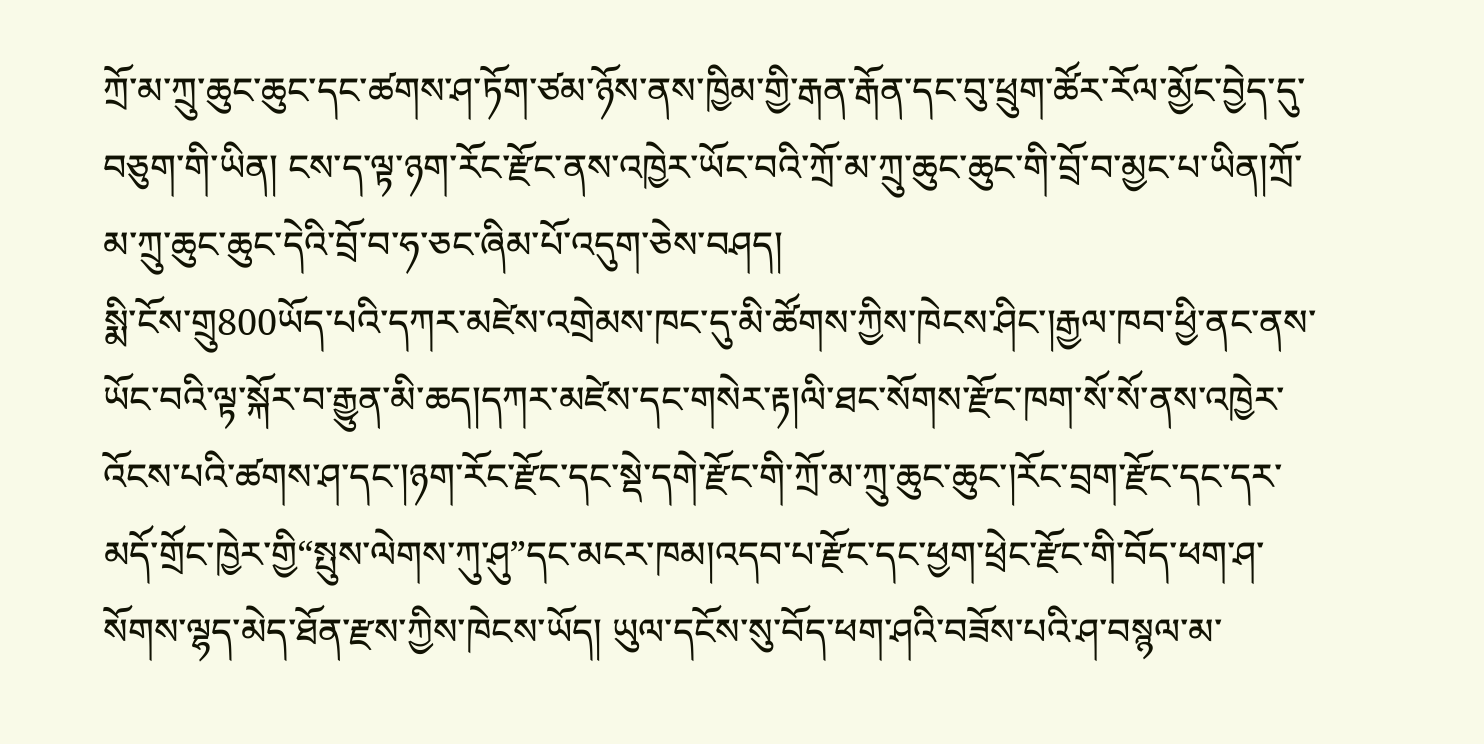ཀྲོ་མ་ཀྲུ་ཆུང་ཆུང་དང་ཚགས་ཤ་ཏོག་ཙམ་ཉོས་ནས་ཁྱིམ་གྱི་རྒན་རྒོན་དང་བུ་ཕྲུག་ཚོར་རོལ་མྱོང་བྱེད་དུ་བཅུག་གི་ཡིན། ངས་ད་ལྟ་ཉག་རོང་རྫོང་ནས་འཁྱེར་ཡོང་བའི་ཀྲོ་མ་ཀྲུ་ཆུང་ཆུང་གི་བྲོ་བ་མྱང་པ་ཡིན།ཀྲོ་མ་ཀྲུ་ཆུང་ཆུང་དེའི་བྲོ་བ་ཧ་ཅང་ཞིམ་པོ་འདུག་ཅེས་བཤད།
སྨི་ངོས་གྲུ800ཡོད་པའི་དཀར་མཛེས་འགྲེམས་ཁང་དུ་མི་ཚོགས་ཀྱིས་ཁེངས་ཤིང་།རྒྱལ་ཁབ་ཕྱི་ནང་ནས་ཡོང་བའི་ལྟ་སྐོར་བ་རྒྱུན་མི་ཆད།དཀར་མཛེས་དང་གསེར་རྟ།ལི་ཐང་སོགས་རྫོང་ཁག་སོ་སོ་ནས་འཁྱེར་འོངས་པའི་ཚགས་ཤ་དང་།ཉག་རོང་རྫོང་དང་སྡེ་དགེ་རྫོང་གི་ཀྲོ་མ་ཀྲུ་ཆུང་ཆུང་།རོང་བྲག་རྫོང་དང་དར་མདོ་གྲོང་ཁྱེར་གྱི“སྤུས་ལེགས་ཀུ་ཤུ”དང་མངར་ཁམ།འདབ་པ་རྫོང་དང་ཕྱག་ཕྲེང་རྫོང་གི་བོད་ཕག་ཤ་སོགས་ལྷད་མེད་ཐོན་རྫས་ཀྱིས་ཁེངས་ཡོད། ཡུལ་དངོས་སུ་བོད་ཕག་ཤའི་བཟོས་པའི་ཤ་བསྙལ་མ་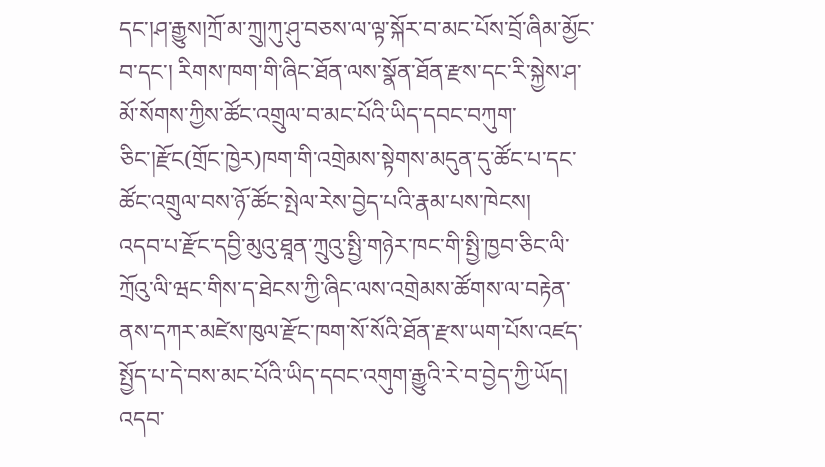དང་།ཤ་རྒྱུས།ཀྲོ་མ་ཀྲུ།ཀུ་ཤུ་བཅས་ལ་ལྟ་སྐོར་བ་མང་པོས་བྲོ་ཞིམ་མྱོང་བ་དང་། རིགས་ཁག་གི་ཞིང་ཐོན་ལས་སྣོན་ཐོན་རྫས་དང་རི་སྐྱེས་ཤ་མོ་སོགས་ཀྱིས་ཚོང་འགྲུལ་བ་མང་པོའི་ཡིད་དབང་བཀུག་ཅིང་།རྫོང(གྲོང་ཁྱེར)ཁག་གི་འགྲེམས་སྟེགས་མདུན་དུ་ཚོང་པ་དང་ཚོང་འགྲུལ་བས་ཉོ་ཚོང་སྤེལ་རེས་བྱེད་པའི་རྣམ་པས་ཁེངས།
འདབ་པ་རྫོང་དབྱི་མུའུ་ཐཱན་ཀྲུའུ་སྤྱི་གཉེར་ཁང་གི་སྤྱི་ཁྱབ་ཅིང་ལི་ཀྲོའུ་ལི་ཝང་གིས་ད་ཐེངས་ཀྱི་ཞིང་ལས་འགྲེམས་ཚོགས་ལ་བརྟེན་ནས་དཀར་མཛེས་ཁུལ་རྫོང་ཁག་སོ་སོའི་ཐོན་རྫས་ཡག་པོས་འཛད་སྤྱོད་པ་དེ་བས་མང་པོའི་ཡིད་དབང་འགུག་རྒྱུའི་རེ་བ་བྱེད་ཀྱི་ཡོད། འདབ་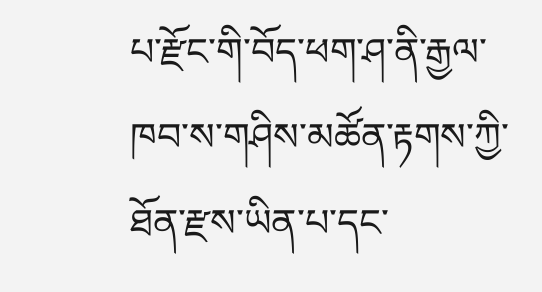པ་རྫོང་གི་བོད་ཕག་ཤ་ནི་རྒྱལ་ཁབ་ས་གཤིས་མཚོན་རྟགས་ཀྱི་ཐོན་རྫས་ཡིན་པ་དང་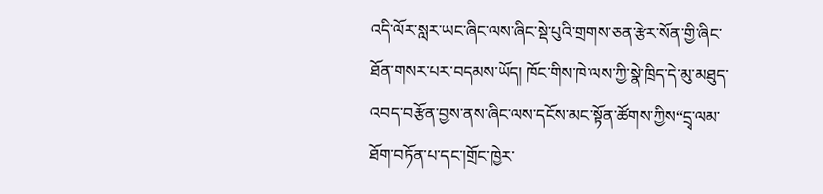འདི་ལོར་སླར་ཡང་ཞིང་ལས་ཞིང་སྡེ་པུའི་གྲགས་ཅན་རྩེར་སོན་གྱི་ཞིང་ཐོན་གསར་པར་བདམས་ཡོད། ཁོང་གིས་ཁེ་ལས་ཀྱི་སྣེ་ཁྲིད་དེ་མུ་མཐུད་འབད་བརྩོན་བྱས་ནས་ཞིང་ལས་དངོས་མང་སྟོན་ཚོགས་ཀྱིས“དྲྭ་ལམ་ཐོག་བཏོན་པ་དང་།གྲོང་ཁྱེར་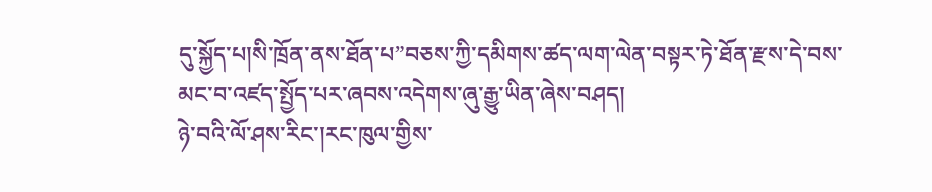དུ་སྐྱོད་པ།སི་ཁྲོན་ནས་ཐོན་པ”བཅས་ཀྱི་དམིགས་ཚད་ལག་ལེན་བསྟར་ཏེ་ཐོན་རྫས་དེ་བས་མང་བ་འཛད་སྤྱོད་པར་ཞབས་འདེགས་ཞུ་རྒྱུ་ཡིན་ཞེས་བཤད།
ཉེ་བའི་ལོ་ཤས་རིང་།རང་ཁུལ་གྱིས་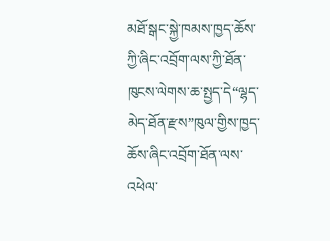མཐོ་སྒང་སྐྱེ་ཁམས་ཁྱད་ཆོས་ཀྱི་ཞིང་འབྲོག་ལས་ཀྱི་ཐོན་ཁུངས་ལེགས་ཆ་སྤྱད་དེ“ལྷད་མེད་ཐོན་རྫས”ཁུལ་གྱིས་ཁྱད་ཆོས་ཞིང་འབྲོག་ཐོན་ལས་འཕེལ་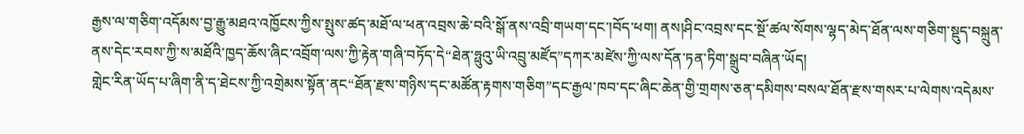རྒྱས་ལ་གཅིག་འདོམས་བྱ་རྒྱུ་མཐའ་འཁྱོངས་ཀྱིས་སྤུས་ཚད་མཐོ་ལ་ཕན་འབྲས་ཆེ་བའི་སྒོ་ནས་འབྲི་གཡག་དང་།བོད་ཕག། ནས།ཤིང་འབྲས་དང་སྔོ་ཚལ་སོགས་ལྷད་མེད་ཐོན་ལས་གཅིག་སྡུད་བསྐྲུན་ནས་དེང་རབས་ཀྱི་ས་མཐོའི་ཁྱད་ཆོས་ཞིང་འབྲོག་ལས་ཀྱི་རྟེན་གཞི་བཏོད་དེ“ཐེན་ཧྥུའུ་ཡི་འབྲུ་མཛོད”དཀར་མཛེས་ཀྱི་ལས་དོན་ཏན་ཏིག་སྒྲུབ་བཞིན་ཡོད།
གླེང་རིན་ཡོད་པ་ཞིག་ནི་ད་ཐེངས་ཀྱི་འགྲེམས་སྟོན་ནང“ཐོན་རྫས་གཉིས་དང་མཚོན་རྟགས་གཅིག”དང་རྒྱལ་ཁབ་དང་ཞིང་ཆེན་གྱི་གྲགས་ཅན་དམིགས་བསལ་ཐོན་རྫས་གསར་པ་ལེགས་འདེམས་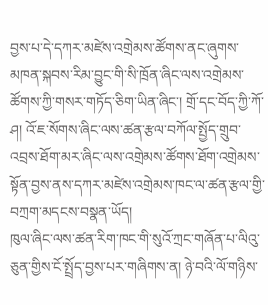བྱས་པ་དེ་དཀར་མཛེས་འགྲེམས་ཚོགས་ནང་ཞུགས་མཁན་སྐབས་རིམ་བྱུང་གི་སི་ཁྲོན་ཞིང་ལས་འགྲེམས་ཚོགས་ཀྱི་གསར་གཏོད་ཅིག་ཡིན་ཞིང་། གྲོ་དང་བོད་ཀྱི་ཀོ་ཤ། འོ་ཇ་སོགས་ཞིང་ལས་ཚན་རྩལ་བཀོལ་སྤྱོད་གྲུབ་འབྲས་ཐོག་མར་ཞིང་ལས་འགྲེམས་ཚོགས་ཐོག་འགྲེམས་སྟོན་བྱས་ནས་དཀར་མཛེས་འགྲེམས་ཁང་ལ་ཚན་རྩལ་གྱི་བཀྲག་མདངས་བསྣན་ཡོད།
ཁུལ་ཞིང་ལས་ཚན་རིག་ཁང་གི་སུའོ་ཀྲང་གཞོན་པ་ལིའུ་ཅུན་གྱིས་ངོ་སྤྲོད་བྱས་པར་གཞིགས་ན། ཉེ་བའི་ལོ་གཉིས་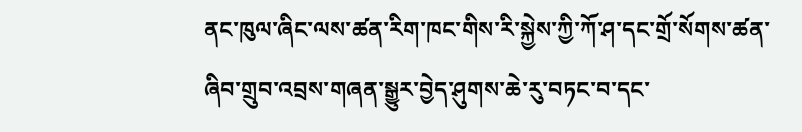ནང་ཁུལ་ཞིང་ལས་ཚན་རིག་ཁང་གིས་རི་སྐྱེས་ཀྱི་ཀོ་ཤ་དང་གྲོ་སོགས་ཚན་ཞིབ་གྲུབ་འབྲས་གཞན་སྒྱུར་བྱེད་ཤུགས་ཆེ་རུ་བཏང་བ་དང་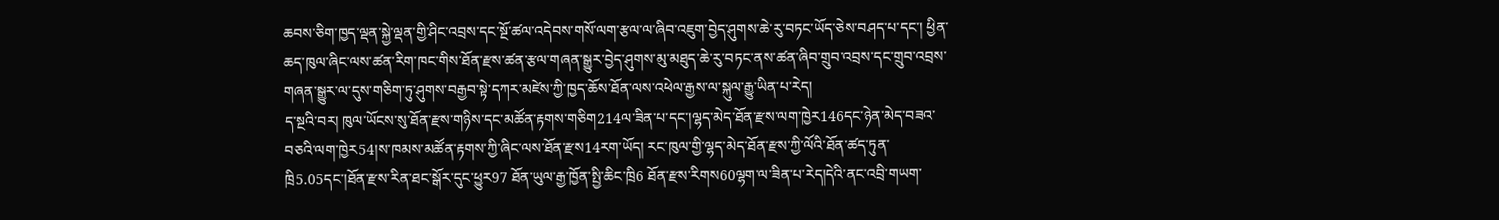ཆབས་ཅིག་ཁྱད་ལྡན་སྐྱེ་ལྡན་གྱི་ཤིང་འབྲས་དང་སྔོ་ཚལ་འདེབས་གསོ་ལག་རྩལ་ལ་ཞིབ་འཇུག་བྱེད་ཤུགས་ཆེ་རུ་བཏང་ཡོད་ཅེས་བཤད་པ་དང་། ཕྱིན་ཆད་ཁུལ་ཞིང་ལས་ཚན་རིག་ཁང་གིས་ཐོན་རྫས་ཚན་རྩལ་གཞན་སྒྱུར་བྱེད་ཤུགས་མུ་མཐུད་ཆེ་རུ་བཏང་ནས་ཚན་ཞིབ་གྲུབ་འབྲས་དང་གྲུབ་འབྲས་གཞན་སྒྱུར་ལ་དུས་གཅིག་ཏུ་ཤུགས་བརྒྱབ་སྟེ་དཀར་མཛེས་ཀྱི་ཁྱད་ཆོས་ཐོན་ལས་འཕེལ་རྒྱས་ལ་སྐུལ་རྒྱུ་ཡིན་པ་རེད།
ད་སྔའི་བར། ཁུལ་ཡོངས་སུ་ཐོན་རྫས་གཉིས་དང་མཚོན་རྟགས་གཅིག214ལ་ཟིན་པ་དང་།ལྷད་མེད་ཐོན་རྫས་ལག་ཁྱེར146དང་ཉེན་མེད་བཟའ་བཅའི་ལག་ཁྱེར54།ས་ཁམས་མཚོན་རྟགས་ཀྱི་ཞིང་ལས་ཐོན་རྫས14རག་ཡོད། རང་ཁུལ་གྱི་ལྷད་མེད་ཐོན་རྫས་ཀྱི་ལོའི་ཐོན་ཚད་ཏུན་ཁྲི5.05དང་།ཐོན་རྫས་རིན་ཐང་སྒོར་དུང་ཕྱུར97 ཐོན་ཡུལ་རྒྱ་ཁྱོན་སྤྱི་ཆིང་ཁྲི6 ཐོན་རྫས་རིགས60ལྷག་ལ་ཟིན་པ་རེད།དེའི་ནང་འབྲི་གཡག་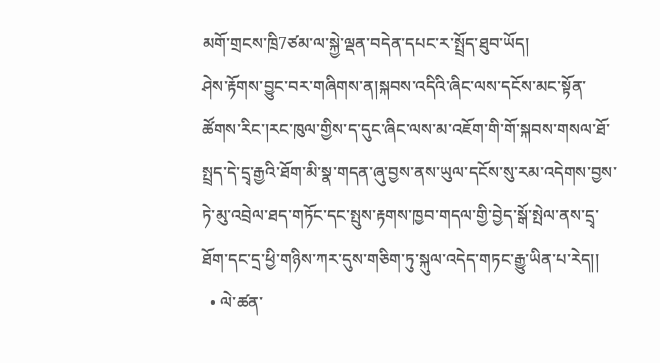མགོ་གྲངས་ཁྲི7ཙམ་ལ་སྐྱེ་ལྡན་བདེན་དཔང་ར་སྤྲོད་ཐུབ་ཡོད།
ཤེས་རྟོགས་བྱུང་བར་གཞིགས་ན།སྐབས་འདིའི་ཞིང་ལས་དངོས་མང་སྟོན་ཚོགས་རིང་།རང་ཁུལ་གྱིས་ད་དུང་ཞིང་ལས་མ་འཇོག་གི་གོ་སྐབས་གསལ་ཐོ་སྤྲད་དེ་དྲྭ་རྒྱའི་ཐོག་མི་སྣ་གདན་ཞུ་བྱས་ནས་ཡུལ་དངོས་སུ་རམ་འདེགས་བྱས་ཏེ་མུ་འབྲེལ་ཐད་གཏོང་དང་སྤུས་རྟགས་ཁྱབ་གདལ་གྱི་བྱེད་སྒོ་སྤེལ་ནས་དྲྭ་ཐོག་དང་དྲ་ཕྱི་གཉིས་ཀར་དུས་གཅིག་ཏུ་སྐུལ་འདེད་གཏང་རྒྱུ་ཡིན་པ་རེད།།
  • ལེ་ཚན་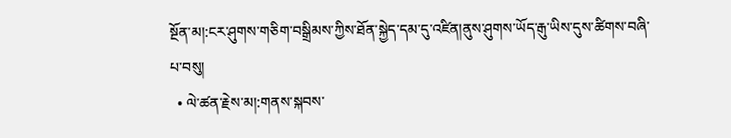སྔོན་མ།:ངར་ཤུགས་གཅིག་བསྒྲིམས་ཀྱིས་ཐོན་སྐྱེད་དམ་དུ་འཛིན།ནུས་ཤུགས་ཡོད་རྒུ་ཡིས་དུས་ཚིགས་བཞི་པ་བསུ།
  • ལེ་ཚན་རྗེས་མ།:གནས་སྐབས་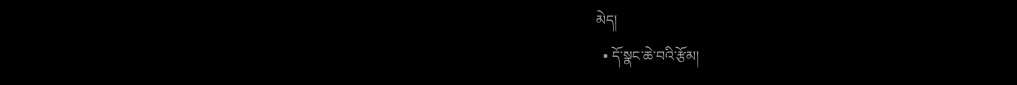མེད།
  • དོ་སྣང་ཆེ་བའི་རྩོམ།